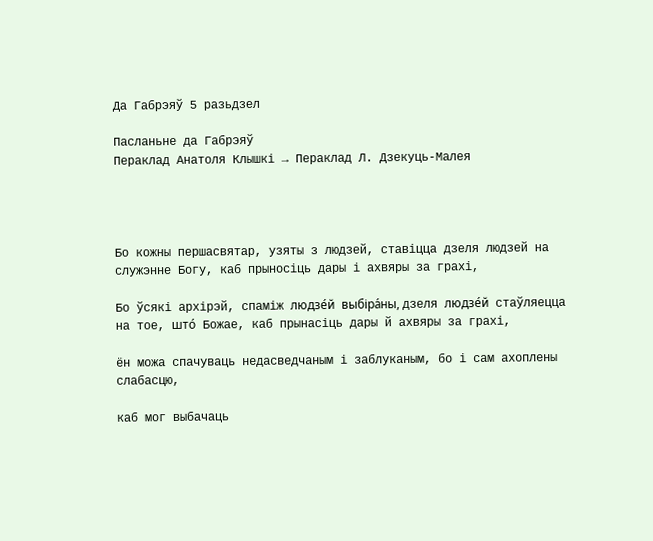Да Габрэяў 5 разьдзел

Пасланьне да Габрэяў
Пераклад Анатоля Клышкi → Пераклад Л. Дзекуць-Малея




Бо кожны першасвятар, узяты з людзей, ставіцца дзеля людзей на служэнне Богу, каб прыносіць дары і ахвяры за грахі,

Бо ўсякі архірэй, спаміж людзе́й выбіра́ны, дзеля людзе́й стаўляецца на тое, што́ Божае, каб прынасіць дары й ахвяры за грахі,

ён можа спачуваць недасведчаным і заблуканым, бо і сам ахоплены слабасцю,

каб мог выбачаць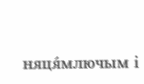няця́млючым і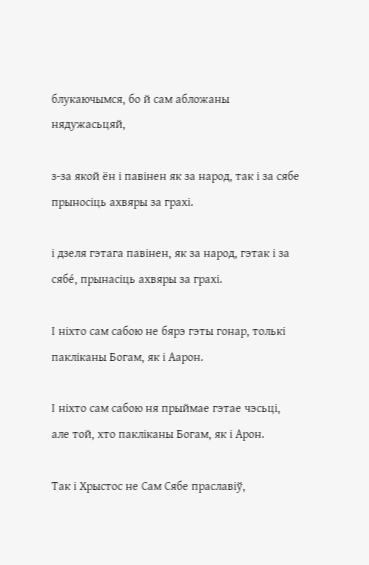блукаючымся, бо й сам абложаны нядужасьцяй,

з-за якой ён і павінен як за народ, так і за сябе прыносіць ахвяры за грахі.

і дзеля гэтага павінен, як за народ, гэтак і за сябе́, прынасіць ахвяры за грахі.

І ніхто сам сабою не бярэ гэты гонар, толькі пакліканы Богам, як і Аарон.

І ніхто сам сабою ня прыймае гэтае чэсьці, але той, хто пакліканы Богам, як і Арон.

Так і Хрыстос не Сам Сябе праславіў,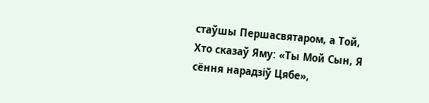стаўшы Першасвятаром, а Той, Хто сказаў Яму: «Ты Мой Сын, Я сёння нарадзіў Цябе»,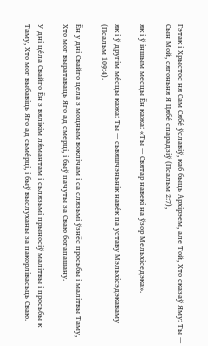Гэтак і Хрыстос ня Сам Сябе́ ўславіў, каб быць Архірэем, але Той, Хто сказаў Яму: Ты — Сын Мой, сягоньня Я Цябе́ спарадзіў (Псальм 2:7),

як і ў іншым месцы Ён кажа: «Ты — Святар навекі на ўзор Мельхіседэка».

як і ў другім ме́сцы кажа: Ты — сьвяшчэньнік наве́к па уставу Мэльхісэдэкаваму (Псальм 109:4).

Ён у дні Свайго цела з моцным воклічам і са слязьмі ўзнёс просьбы і малітвы Таму, Хто мог выратаваць Яго ад смерці, і быў пачуты за Сваю богапашану.

У дні це́ла Свайго Ён з вялікім ля́мантам і сьлязьмі прыносіў малітвы і просьбы к Таму, Хто мог выбавіць Яго ад сьме́рці, і быў выслуханы за пакорлівасьць Сваю.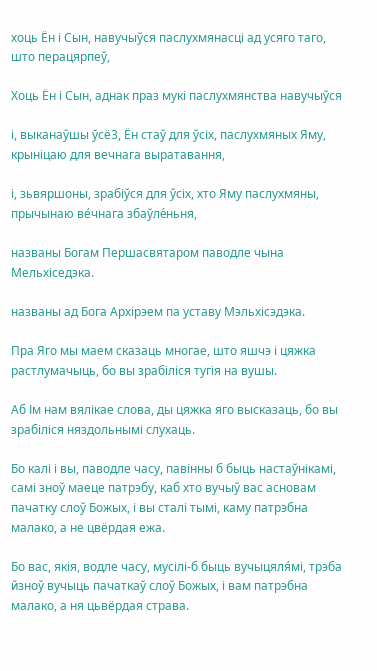хоць Ён і Сын, навучыўся паслухмянасці ад усяго таго, што перацярпеў,

Хоць Ён і Сын, аднак праз мукі паслухмянства навучыўся

і, выканаўшы ўсё3, Ён стаў для ўсіх, паслухмяных Яму, крыніцаю для вечнага выратавання,

і, зьвяршоны, зрабіўся для ўсіх, хто Яму паслухмяны, прычынаю ве́чнага збаўле́ньня,

названы Богам Першасвятаром паводле чына Мельхіседэка.

названы ад Бога Архірэем па уставу Мэльхісэдэка.

Пра Яго мы маем сказаць многае, што яшчэ і цяжка растлумачыць, бо вы зрабіліся тугія на вушы.

Аб Ім нам вялікае слова, ды цяжка яго высказаць, бо вы зрабіліся няздольнымі слухаць.

Бо калі і вы, паводле часу, павінны б быць настаўнікамі, самі зноў маеце патрэбу, каб хто вучыў вас асновам пачатку слоў Божых, і вы сталі тымі, каму патрэбна малако, а не цвёрдая ежа.

Бо вас, якія, водле часу, мусілі-б быць вучыцяля́мі, трэба йзноў вучыць пачаткаў слоў Божых, і вам патрэбна малако, а ня цьвёрдая страва.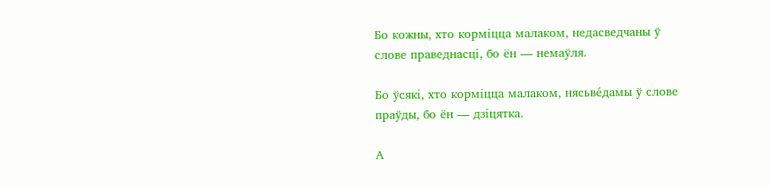Бо кожны, хто корміцца малаком, недасведчаны ў слове праведнасці, бо ён — немаўля.

Бо ўсякі, хто корміцца малаком, нясьве́дамы ў слове праўды, бо ён — дзіцятка.

А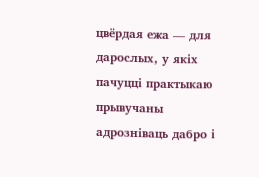цвёрдая ежа — для дарослых, у якіх пачуцці практыкаю прывучаны адрозніваць дабро і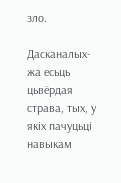зло.

Дасканалых-жа есьць цьвёрдая страва, тых, у якіх пачуцьці навыкам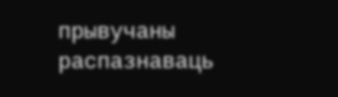прывучаны распазнаваць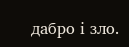дабро і зло.